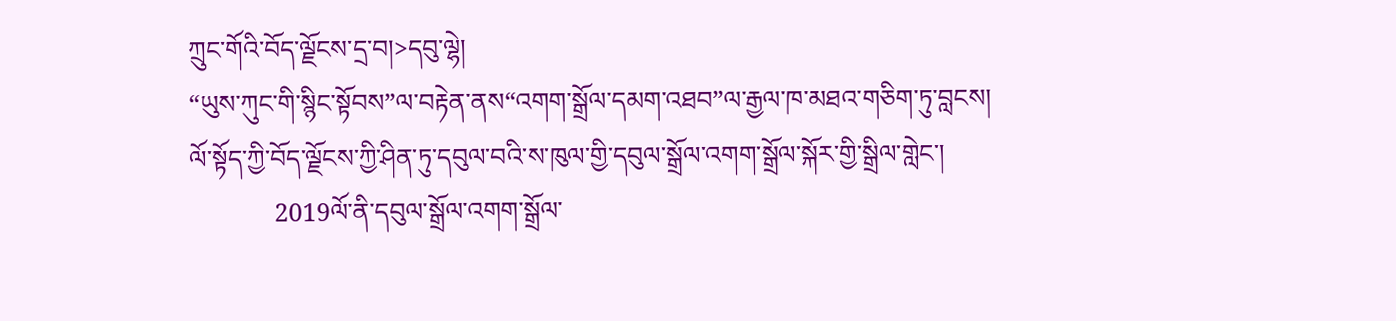ཀྲུང་གོའི་བོད་ལྗོངས་དྲ་བ།>དབུ་ལྷེ།
“ཡུས་ཀུང་གི་སྙིང་སྟོབས”ལ་བརྟེན་ནས“འགག་སྒྲོལ་དམག་འཐབ”ལ་རྒྱལ་ཁ་མཐའ་གཅིག་ཏུ་བླངས།
ལོ་སྟོད་ཀྱི་བོད་ལྗོངས་ཀྱི་ཤིན་ཏུ་དབུལ་བའི་ས་ཁུལ་གྱི་དབུལ་སྒྲོལ་འགག་སྒྲོལ་སྐོར་གྱི་སྒྲིལ་གླེང་།
             2019ལོ་ནི་དབུལ་སྒྲོལ་འགག་སྒྲོལ་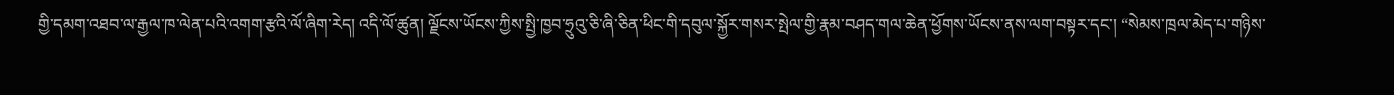གྱི་དམག་འཐབ་ལ་རྒྱལ་ཁ་ལེན་པའི་འགག་རྩའི་ལོ་ཞིག་རེད། འདི་ལོ་ཚུན། ལྗོངས་ཡོངས་ཀྱིས་སྤྱི་ཁྱབ་ཧྲུའུ་ཅི་ཞི་ཅིན་ཕིང་གི་དབུལ་སྐྱོར་གསར་སྤེལ་གྱི་རྣམ་བཤད་གལ་ཆེན་ཕྱོགས་ཡོངས་ནས་ལག་བསྟར་དང་། “སེམས་ཁྲལ་མེད་པ་གཉིས་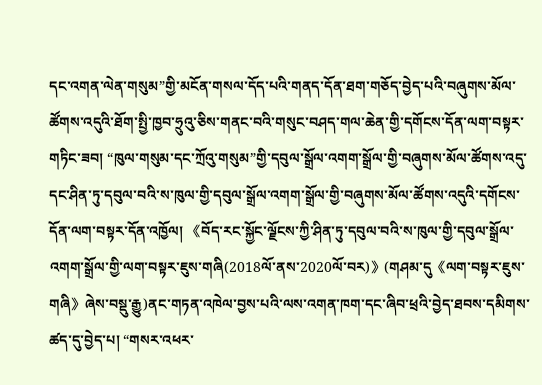དང་འགན་ལེན་གསུམ”གྱི་མངོན་གསལ་དོད་པའི་གནད་དོན་ཐག་གཅོད་བྱེད་པའི་བཞུགས་མོལ་ཚོགས་འདུའི་ཐོག་སྤྱི་ཁྱབ་ཧྲུའུ་ཅིས་གནང་བའི་གསུང་བཤད་གལ་ཆེན་གྱི་དགོངས་དོན་ལག་བསྟར་གཏིང་ཟབ། “ཁུལ་གསུམ་དང་ཀྲོའུ་གསུམ”གྱི་དབུལ་སྒྲོལ་འགག་སྒྲོལ་གྱི་བཞུགས་མོལ་ཚོགས་འདུ་དང་ཤིན་ཏུ་དབུལ་བའི་ས་ཁུལ་གྱི་དབུལ་སྒྲོལ་འགག་སྒྲོལ་གྱི་བཞུགས་མོལ་ཚོགས་འདུའི་དགོངས་དོན་ལག་བསྟར་དོན་འཁྱོལ། 《བོད་རང་སྐྱོང་ལྗོངས་ཀྱི་ཤིན་ཏུ་དབུལ་བའི་ས་ཁུལ་གྱི་དབུལ་སྒྲོལ་འགག་སྒྲོལ་གྱི་ལག་བསྟར་ཇུས་གཞི(2018ལོ་ནས་2020ལོ་བར)》(གཤམ་དུ《ལག་བསྟར་ཇུས་གཞི》ཞེས་བསྡུ་རྒྱུ)ནང་གཏན་འཁེལ་བྱས་པའི་ལས་འགན་ཁག་དང་ཞིབ་ཕྲའི་བྱེད་ཐབས་དམིགས་ཚད་དུ་བྱེད་པ། “གསར་འཕར་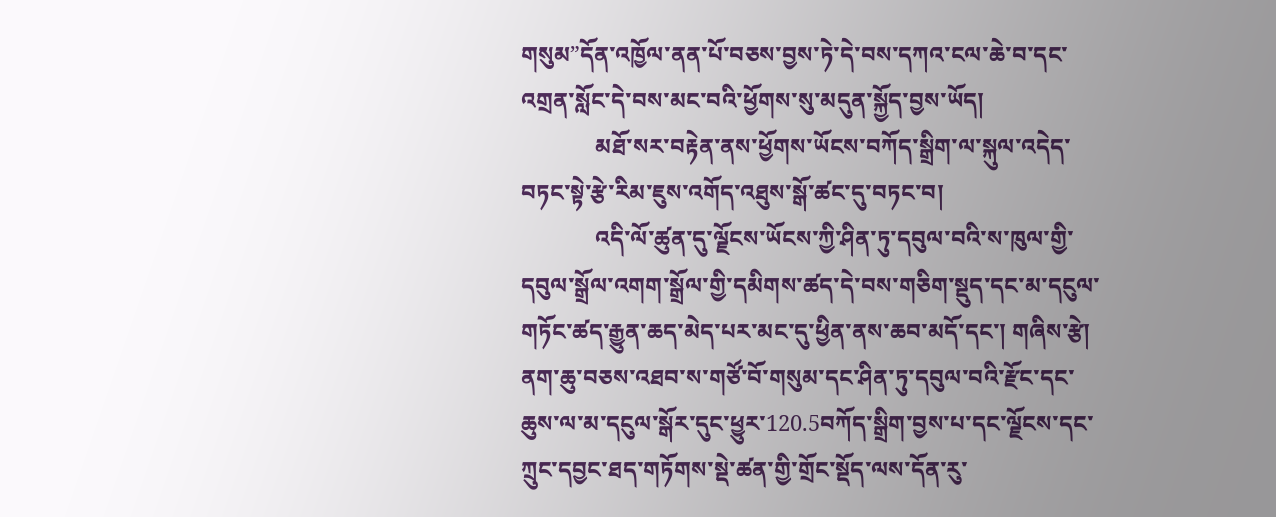གསུམ”དོན་འཁྱོལ་ནན་པོ་བཅས་བྱས་ཏེ་དེ་བས་དཀའ་ངལ་ཆེ་བ་དང་འགྲན་སློང་དེ་བས་མང་བའི་ཕྱོགས་སུ་མདུན་སྐྱོད་བྱས་ཡོད།
             མཐོ་སར་བརྟེན་ནས་ཕྱོགས་ཡོངས་བཀོད་སྒྲིག་ལ་སྐུལ་འདེད་བཏང་སྟེ་རྩེ་རིམ་ཇུས་འགོད་འཐུས་སྒོ་ཚང་དུ་བཏང་བ།
             འདི་ལོ་ཚུན་དུ་ལྗོངས་ཡོངས་ཀྱི་ཤིན་ཏུ་དབུལ་བའི་ས་ཁུལ་གྱི་དབུལ་སྒྲོལ་འགག་སྒྲོལ་གྱི་དམིགས་ཚད་དེ་བས་གཅིག་སྡུད་དང་མ་དངུལ་གཏོང་ཚད་རྒྱུན་ཆད་མེད་པར་མང་དུ་ཕྱིན་ནས་ཆབ་མདོ་དང་། གཞིས་རྩེ། ནག་ཆུ་བཅས་འཐབ་ས་གཙོ་བོ་གསུམ་དང་ཤིན་ཏུ་དབུལ་བའི་རྫོང་དང་ཆུས་ལ་མ་དངུལ་སྒོར་དུང་ཕྱུར་120.5བཀོད་སྒྲིག་བྱས་པ་དང་ལྗོངས་དང་ཀྲུང་དབྱང་ཐད་གཏོགས་སྡེ་ཚན་གྱི་གྲོང་སྡོད་ལས་དོན་རུ་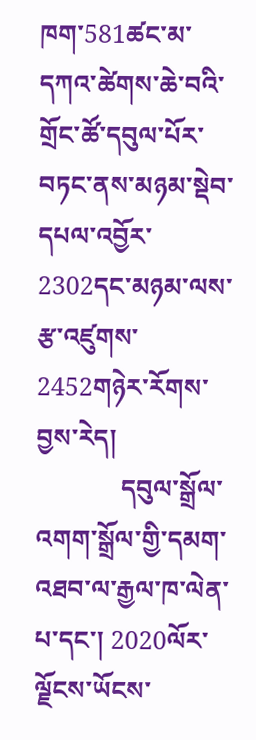ཁག་581ཚང་མ་དཀའ་ཚེགས་ཆེ་བའི་གྲོང་ཚོ་དབུལ་པོར་བཏང་ནས་མཉམ་སྡེབ་དཔལ་འབྱོར་2302དང་མཉམ་ལས་རྩ་འཛུགས་2452གཉེར་རོགས་བྱས་རེད།
             དབུལ་སྒྲོལ་འགག་སྒྲོལ་གྱི་དམག་འཐབ་ལ་རྒྱལ་ཁ་ལེན་པ་དང་། 2020ལོར་ལྗོངས་ཡོངས་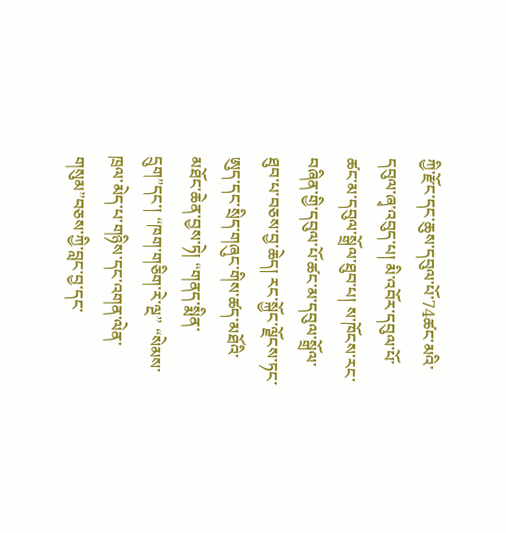ཀྱི་རྫོང་དང་ཆུས་དབུལ་པོ་74ཚང་མའི་དབུལ་ཞྭ་འབུད་པ། མི་འབོར་དབུལ་པོ་ཚང་མ་དབུལ་སྒྲོལ་ཐུབ་པ། ས་ཁོངས་རང་བཞིན་གྱི་དབུལ་པོ་ཚང་མ་དབུལ་སྒྲོལ་ཐུབ་པ་བཅས་བྱ་ཆེད། རང་སྐྱོང་ལྗོངས་ཏང་ཨུད་དང་སྲིད་གཞུང་གིས་ཚད་མཐོའི་མཐོང་ཆེན་བྱས་ཏེ། “གནད་སྨིན་དྲུག”དང་། “ཁག་གཅིག་རེ་ལྔ” “སེམས་ཁྲལ་མེད་པ་གཉིས་དང་འགན་ལེན་གསུམ”བཅས་ཀྱི་བླང་བྱ་དང་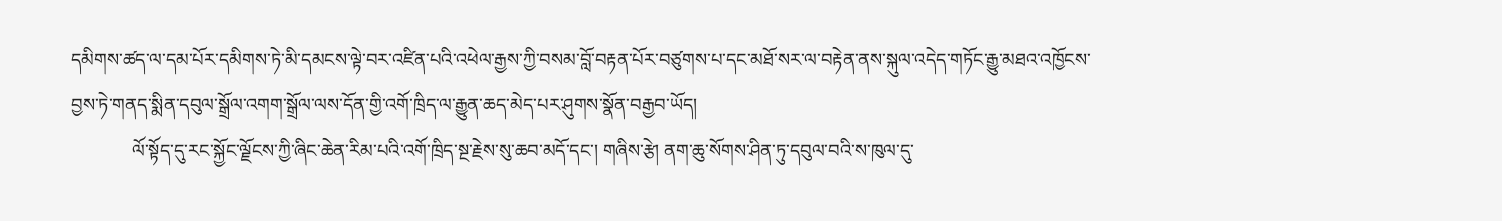དམིགས་ཚད་ལ་དམ་པོར་དམིགས་ཏེ་མི་དམངས་ལྟེ་བར་འཛིན་པའི་འཕེལ་རྒྱས་ཀྱི་བསམ་བློ་བརྟན་པོར་བཙུགས་པ་དང་མཐོ་སར་ལ་བརྟེན་ནས་སྐུལ་འདེད་གཏོང་རྒྱུ་མཐའ་འཁྱོངས་བྱས་ཏེ་གནད་སྨིན་དབུལ་སྒྲོལ་འགག་སྒྲོལ་ལས་དོན་གྱི་འགོ་ཁྲིད་ལ་རྒྱུན་ཆད་མེད་པར་ཤུགས་སྣོན་བརྒྱབ་ཡོད།
             ལོ་སྟོད་དུ་རང་སྐྱོང་ལྗོངས་ཀྱི་ཞིང་ཆེན་རིམ་པའི་འགོ་ཁྲིད་སྔ་རྗེས་སུ་ཆབ་མདོ་དང་། གཞིས་རྩེ། ནག་ཆུ་སོགས་ཤིན་ཏུ་དབུལ་བའི་ས་ཁུལ་དུ་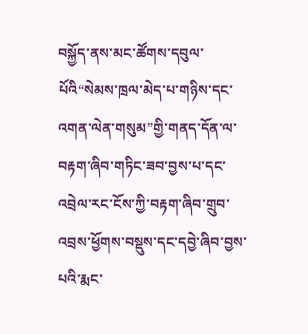བསྐྱོད་ནས་མང་ཚོགས་དབུལ་པོའི“སེམས་ཁྲལ་མེད་པ་གཉིས་དང་འགན་ལེན་གསུམ”གྱི་གནད་དོན་ལ་བརྟག་ཞིབ་གཏིང་ཟབ་བྱས་པ་དང་འབྲེལ་རང་ངོས་ཀྱི་བརྟག་ཞིབ་གྲུབ་འབྲས་ཕྱོགས་བསྡུས་དང་དབྱེ་ཞིབ་བྱས་པའི་རྨང་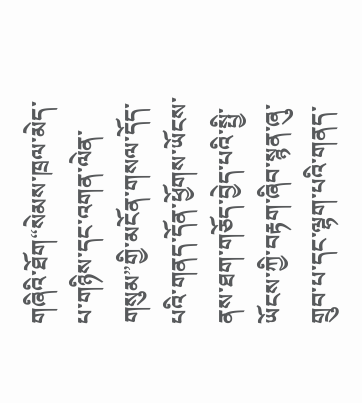གཞིའི་ཐོག“སེམས་ཁྲལ་མེད་པ་གཉིས་དང་འགན་ལེན་གསུམ”གྱི་མངོན་གསལ་དོད་པའི་གནད་དོན་ཕྱོགས་ཡོངས་ནས་ཐག་གཅོད་བྱེད་པའི་སྤྱི་ཡོངས་ཀྱི་བརྟག་ཞིབ་སྙན་ཞུ་གྲུབ་པ་དང་ལྷག་པའི་གནད་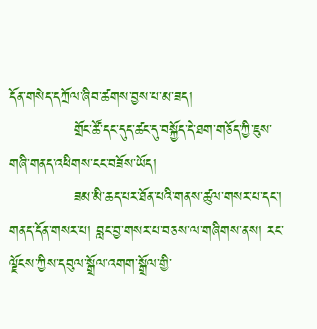དོན་གསེད་དཀྲོལ་ཞིབ་ཚགས་བྱས་པ་མ་ཟད།
             གྲོང་ཚོ་དང་དུད་ཚང་དུ་བསྐྱོད་དེ་ཐག་གཅོད་ཀྱི་ཇུས་གཞི་གནད་འཕིགས་ངང་བཟོས་ཡོད།
             ཟམ་མི་ཆད་པར་ཐོན་པའི་གནས་ཚུལ་གསར་པ་དང་། གནད་དོན་གསར་པ། བླང་བྱ་གསར་པ་བཅས་ལ་གཞིགས་ནས། རང་ལྗོངས་ཀྱིས་དབུལ་སྒྲོལ་འགག་སྒྲོལ་གྱི་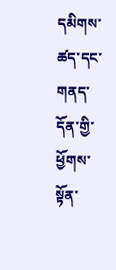དམིགས་ཚད་དང་གནད་དོན་གྱི་ཕྱོགས་སྟོན་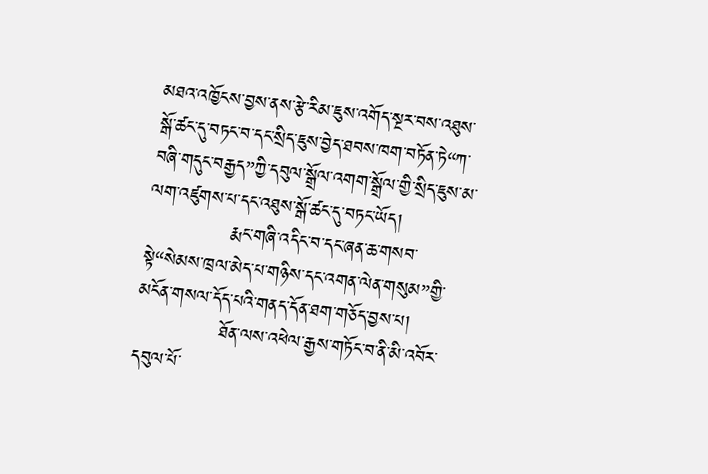མཐའ་འཁྱོངས་བྱས་ནས་རྩེ་རིམ་ཇུས་འགོད་སྔར་བས་འཐུས་སྒོ་ཚང་དུ་བཏང་བ་དང་སྲིད་ཇུས་བྱེད་ཐབས་ཁག་བཏོན་ཏེ“ཀ་བཞི་གདུང་བརྒྱད”ཀྱི་དབུལ་སྒྲོལ་འགག་སྒྲོལ་གྱི་སྲིད་ཇུས་མ་ལག་འཛུགས་པ་དང་འཐུས་སྒོ་ཚང་དུ་བཏང་ཡོད།
             རྨང་གཞི་འདིང་བ་དང་ཞན་ཆ་གསབ་སྟེ“སེམས་ཁྲལ་མེད་པ་གཉིས་དང་འགན་ལེན་གསུམ”གྱི་མངོན་གསལ་དོད་པའི་གནད་དོན་ཐག་གཅོད་བྱས་པ།
             ཐོན་ལས་འཕེལ་རྒྱས་གཏོང་བ་ནི་མི་འབོར་དབུལ་པོ་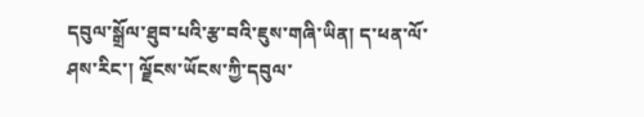དབུལ་སྒྲོལ་ཐུབ་པའི་རྩ་བའི་ཇུས་གཞི་ཡིན། ད་ཕན་ལོ་ཤས་རིང་། ལྗོངས་ཡོངས་ཀྱི་དབུལ་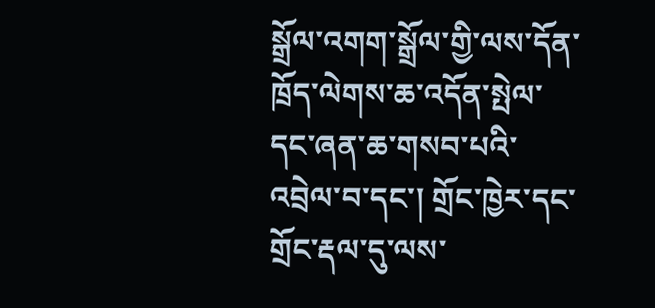སྒྲོལ་འགག་སྒྲོལ་གྱི་ལས་དོན་ཁྲོད་ལེགས་ཆ་འདོན་སྤེལ་དང་ཞན་ཆ་གསབ་པའི་འབྲེལ་བ་དང་། གྲོང་ཁྱེར་དང་གྲོང་རྡལ་དུ་ལས་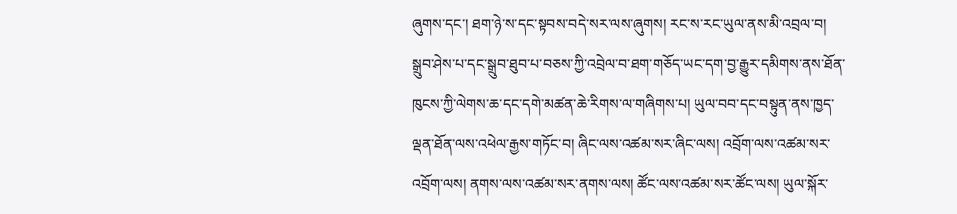ཞུགས་དང་། ཐག་ཉེ་ས་དང་སྟབས་བདེ་སར་ལས་ཞུགས། རང་ས་རང་ཡུལ་ནས་མི་འབྲལ་བ། སྒྲུབ་ཤེས་པ་དང་སྒྲུབ་ཐུབ་པ་བཅས་ཀྱི་འབྲེལ་བ་ཐག་གཅོད་ཡང་དག་བྱ་རྒྱུར་དམིགས་ནས་ཐོན་ཁུངས་ཀྱི་ལེགས་ཆ་དང་དགེ་མཚན་ཆེ་རིགས་ལ་གཞིགས་པ། ཡུལ་བབ་དང་བསྟུན་ནས་ཁྱད་ལྡན་ཐོན་ལས་འཕེལ་རྒྱས་གཏོང་བ། ཞིང་ལས་འཚམ་སར་ཞིང་ལས། འབྲོག་ལས་འཚམ་སར་འབྲོག་ལས། ནགས་ལས་འཚམ་སར་ནགས་ལས། ཚོང་ལས་འཚམ་སར་ཚོང་ལས། ཡུལ་སྐོར་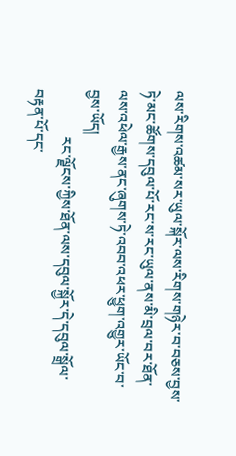ལས་རིགས་འཚམ་སར་ཡུལ་སྐོར་ལས་རིགས་གཉེར་བ་བཅས་བྱས་ཏེ་མང་ཚོགས་དབུལ་པོ་རང་ས་རང་ཡུལ་ནས་མི་བྲལ་བར་ཐོན་ལས་འཕེལ་རྒྱས་ནང་ཞུགས་ཏེ་འབབ་འཕར་ཕྱུག་འགྱུར་ཡོང་བ་བྱས་ཡོད།
             རང་ལྗོངས་ཀྱིས་ཐོན་ལས་དབུལ་སྐྱོར་དེ་དབུལ་སྒྲོལ་བརྟན་པོ་དང་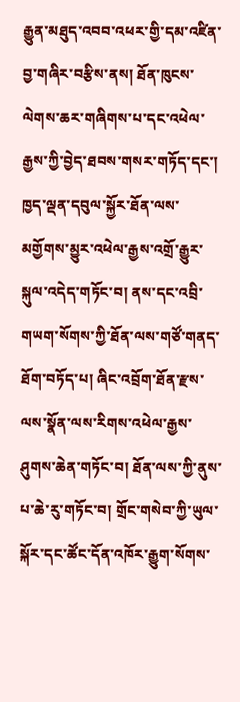རྒྱུན་མཐུད་འབབ་འཕར་གྱི་དམ་འཛིན་བྱ་གཞིར་བརྩིས་ནས། ཐོན་ཁུངས་ལེགས་ཆར་གཞིགས་པ་དང་འཕེལ་རྒྱས་ཀྱི་བྱེད་ཐབས་གསར་གཏོད་དང་། ཁྱད་ལྡན་དབུལ་སྐྱོར་ཐོན་ལས་མགྱོགས་མྱུར་འཕེལ་རྒྱས་འགྲོ་རྒྱུར་སྐུལ་འདེད་གཏོང་བ། ནས་དང་འབྲི་གཡག་སོགས་ཀྱི་ཐོན་ལས་གཙོ་གནད་ཐོག་བཏོད་པ། ཞིང་འབྲོག་ཐོན་རྫས་ལས་སྣོན་ལས་རིགས་འཕེལ་རྒྱས་ཤུགས་ཆེན་གཏོང་བ། ཐོན་ལས་ཀྱི་ནུས་པ་ཆེ་རུ་གཏོང་བ། གྲོང་གསེབ་ཀྱི་ཡུལ་སྐོར་དང་ཚོང་དོན་འཁོར་རྒྱུག་སོགས་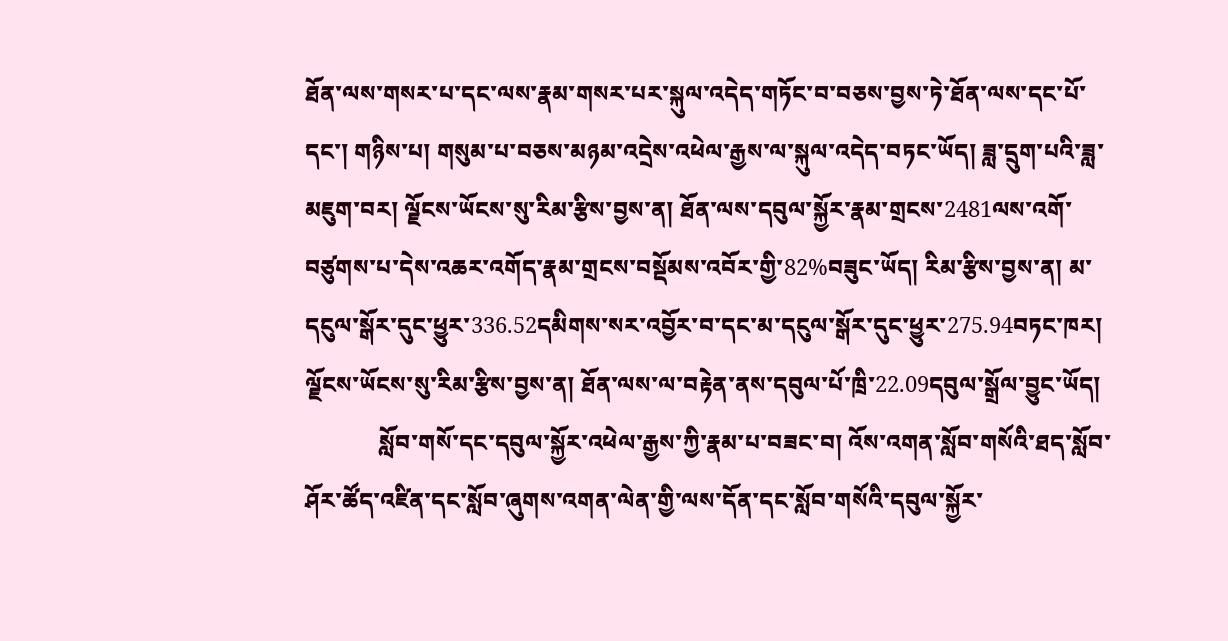ཐོན་ལས་གསར་པ་དང་ལས་རྣམ་གསར་པར་སྐུལ་འདེད་གཏོང་བ་བཅས་བྱས་ཏེ་ཐོན་ལས་དང་པོ་དང་། གཉིས་པ། གསུམ་པ་བཅས་མཉམ་འདྲེས་འཕེལ་རྒྱས་ལ་སྐུལ་འདེད་བཏང་ཡོད། ཟླ་དྲུག་པའི་ཟླ་མཇུག་བར། ལྗོངས་ཡོངས་སུ་རིམ་རྩིས་བྱས་ན། ཐོན་ལས་དབུལ་སྐྱོར་རྣམ་གྲངས་2481ལས་འགོ་བཙུགས་པ་དེས་འཆར་འགོད་རྣམ་གྲངས་བསྡོམས་འབོར་གྱི་82%བཟུང་ཡོད། རིམ་རྩིས་བྱས་ན། མ་དངུལ་སྒོར་དུང་ཕྱུར་336.52དམིགས་སར་འབྱོར་བ་དང་མ་དངུལ་སྒོར་དུང་ཕྱུར་275.94བཏང་ཁར། ལྗོངས་ཡོངས་སུ་རིམ་རྩིས་བྱས་ན། ཐོན་ལས་ལ་བརྟེན་ནས་དབུལ་པོ་ཁྲི་22.09དབུལ་སྒྲོལ་བྱུང་ཡོད།
             སློབ་གསོ་དང་དབུལ་སྐྱོར་འཕེལ་རྒྱས་ཀྱི་རྣམ་པ་བཟང་བ། འོས་འགན་སློབ་གསོའི་ཐད་སློབ་ཤོར་ཚོད་འཛིན་དང་སློབ་ཞུགས་འགན་ལེན་གྱི་ལས་དོན་དང་སློབ་གསོའི་དབུལ་སྐྱོར་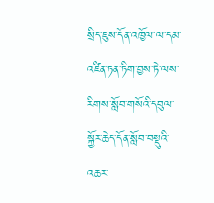སྲིད་ཇུས་དོན་འཁྱོལ་ལ་དམ་འཛིན་ཏན་ཏིག་བྱས་ཏེ་ལས་རིགས་སློབ་གསོའི་དབུལ་སྐྱོར་ཆེད་དོན་སློབ་བསྡུའི་འཆར་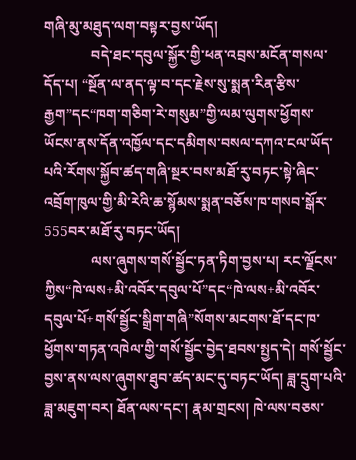གཞི་མུ་མཐུད་ལག་བསྟར་བྱས་ཡོད།
             བདེ་ཐང་དབུལ་སྐྱོར་གྱི་ཕན་འབྲས་མངོན་གསལ་དོད་པ། “སྔོན་ལ་ནད་ལྟ་བ་དང་རྗེས་སུ་སྨན་རིན་རྩིས་རྒྱག”དང“ཁག་གཅིག་རེ་གསུམ”གྱི་ལམ་ལུགས་ཕྱོགས་ཡོངས་ནས་དོན་འཁྱོལ་དང་དམིགས་བསལ་དཀའ་ངལ་ཡོད་པའི་རོགས་སྐྱོབ་ཚད་གཞི་སྔར་བས་མཐོ་རུ་བཏང་སྟེ་ཞིང་འབྲོག་ཁུལ་གྱི་མི་རེའི་ཆ་སྙོམས་སྨན་བཅོས་ཁ་གསབ་སྒོར་555བར་མཐོ་རུ་བཏང་ཡོད།
             ལས་ཞུགས་གསོ་སྦྱོང་ཏན་ཏིག་བྱས་པ། རང་ལྗོངས་ཀྱིས“ཁེ་ལས+མི་འབོར་དབུལ་པོ”དང“ཁེ་ལས+མི་འབོར་དབུལ་པོ+གསོ་སྦྱོང་སྒྲིག་གཞི”སོགས་མངགས་ཐོ་དང་ཁ་ཕྱོགས་གཏན་འཁེལ་གྱི་གསོ་སྦྱོང་བྱེད་ཐབས་སྤྱད་དེ། གསོ་སྦྱོང་བྱས་ནས་ལས་ཞུགས་ཐུབ་ཚད་མང་དུ་བཏང་ཡོད། ཟླ་དྲུག་པའི་ཟླ་མཇུག་བར། ཐོན་ལས་དང་། རྣམ་གྲངས། ཁེ་ལས་བཅས་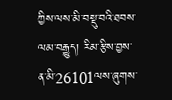ཀྱིས་ལས་མི་བསྡུ་བའི་ཐབས་ལམ་བརྒྱུད། རིམ་རྩིས་བྱས་ན་མི་26101ལས་ཞུགས་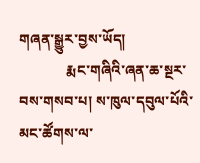གཞན་སྒྱུར་བྱས་ཡོད།
             རྨང་གཞིའི་ཞན་ཆ་སྔར་བས་གསབ་པ། ས་ཁུལ་དབུལ་པོའི་མང་ཚོགས་ལ་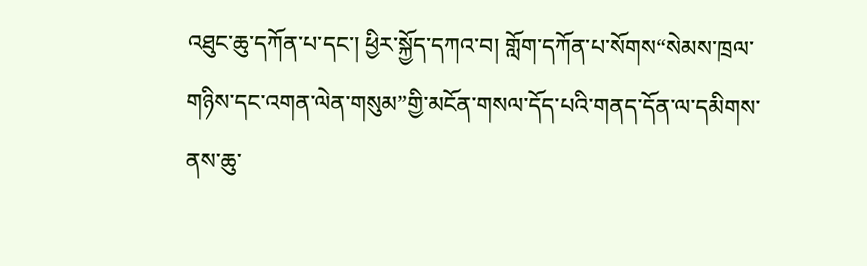འཐུང་ཆུ་དཀོན་པ་དང་། ཕྱིར་སྐྱོད་དཀའ་བ། གློག་དཀོན་པ་སོགས“སེམས་ཁྲལ་གཉིས་དང་འགན་ལེན་གསུམ”གྱི་མངོན་གསལ་དོད་པའི་གནད་དོན་ལ་དམིགས་ནས་ཆུ་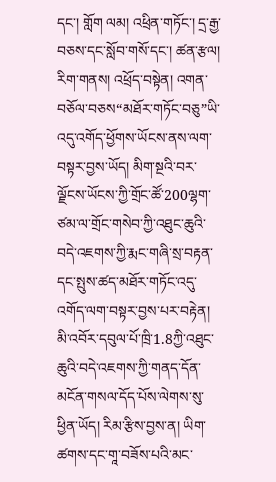དང་། གློག ལམ། འཕྲིན་གཏོང་། དྲ་རྒྱ་བཅས་དང་སློབ་གསོ་དང་། ཚན་རྩལ། རིག་གནས། འཕྲོད་བསྟེན། འགན་བཅོལ་བཅས“མཐོར་གཏོང་བཅུ”ཡི་འདུ་འགོད་ཕྱོགས་ཡོངས་ནས་ལག་བསྟར་བྱས་ཡོད། མིག་སྔའི་བར་ལྗོངས་ཡོངས་ཀྱི་གྲོང་ཚོ་200ལྷག་ཙམ་ལ་གྲོང་གསེབ་ཀྱི་འཐུང་ཆུའི་བདེ་འཇགས་ཀྱི་རྨང་གཞི་སྲ་བརྟན་དང་སྤུས་ཚད་མཐོར་གཏོང་འདུ་འགོད་ལག་བསྟར་བྱས་པར་བརྟེན། མི་འབོར་དབུལ་པོ་ཁྲི་1.8ཀྱི་འཐུང་ཆུའི་བདེ་འཇགས་ཀྱི་གནད་དོན་མངོན་གསལ་དོད་པོས་ལེགས་སུ་ཕྱིན་ཡོད། རིམ་རྩིས་བྱས་ན། ཡིག་ཚགས་དང་གཱ་བཟོས་པའི་མང་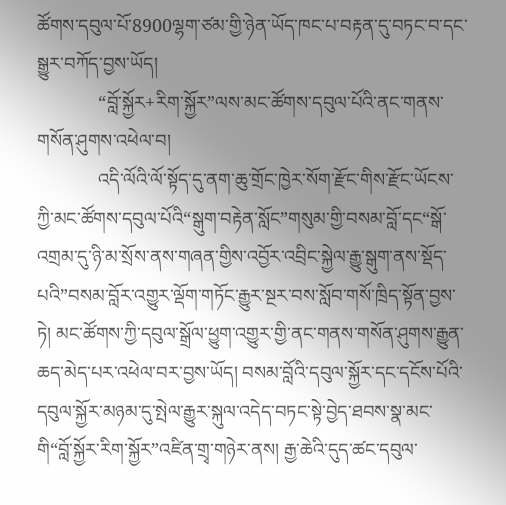ཚོགས་དབུལ་པོ་8900ལྷག་ཙམ་གྱི་ཉེན་ཡོད་ཁང་པ་བརྟན་དུ་བཏང་བ་དང་སྒྱུར་བཀོད་བྱས་ཡོད།
             “བློ་སྐྱོར+རིག་སྐྱོར”ལས་མང་ཚོགས་དབུལ་པོའི་ནང་གནས་གསོན་ཤུགས་འཕེལ་བ།
             འདི་ལོའི་ལོ་སྟོད་དུ་ནག་ཆུ་གྲོང་ཁྱེར་སོག་རྫོང་གིས་རྫོང་ཡོངས་ཀྱི་མང་ཚོགས་དབུལ་པོའི“སྒུག་བརྟེན་སློང”གསུམ་གྱི་བསམ་བློ་དང“སྒོ་འགྲམ་དུ་ཉི་མ་སྲོས་ནས་གཞན་གྱིས་འབྱོར་འབྲིང་སྐྱེལ་རྒྱུ་སྒུག་ནས་སྡོད་པའི”བསམ་བློར་འགྱུར་ལྡོག་གཏོང་རྒྱུར་སྔར་བས་སློབ་གསོ་ཁྲིད་སྟོན་བྱས་ཏེ། མང་ཚོགས་ཀྱི་དབུལ་སྒྲོལ་ཕྱུག་འགྱུར་གྱི་ནང་གནས་གསོན་ཤུགས་རྒྱུན་ཆད་མེད་པར་འཕེལ་བར་བྱས་ཡོད། བསམ་བློའི་དབུལ་སྐྱོར་དང་དངོས་པོའི་དབུལ་སྐྱོར་མཉམ་དུ་སྤེལ་རྒྱུར་སྐུལ་འདེད་བཏང་སྟེ་བྱེད་ཐབས་སྣ་མང་གི“བློ་སྐྱོར་རིག་སྐྱོར”འཛིན་གྲྭ་གཉེར་ནས། རྒྱ་ཆེའི་དུད་ཚང་དབུལ་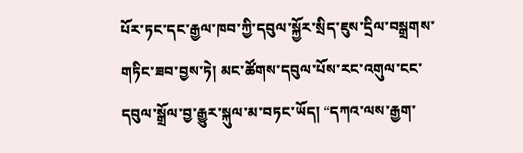པོར་ཏང་དང་རྒྱལ་ཁབ་ཀྱི་དབུལ་སྐྱོར་སྲིད་ཇུས་དྲིལ་བསྒྲགས་གཏིང་ཟབ་བྱས་ཏེ། མང་ཚོགས་དབུལ་པོས་རང་འགུལ་ངང་དབུལ་སྒྲོལ་བྱ་རྒྱུར་སྐུལ་མ་བཏང་ཡོད། “དཀའ་ལས་རྒྱག་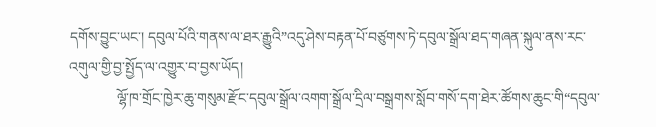དགོས་བྱུང་ཡང་། དབུལ་པོའི་གནས་ལ་ཐར་རྒྱུའི”འདུ་ཤེས་བརྟན་པོ་བཙུགས་ཏེ་དབུལ་སྒྲོལ་ཐད་གཞན་སྐུལ་ནས་རང་འགུལ་གྱི་བྱ་སྤྱོད་ལ་འགྱུར་བ་བྱས་ཡོད།
             ལྷོ་ཁ་གྲོང་ཁྱེར་ཆུ་གསུམ་རྫོང་དབུལ་སྒྲོལ་འགག་སྒྲོལ་དྲིལ་བསྒྲགས་སློབ་གསོ་དག་ཐེར་ཚོགས་ཆུང་གི“དབུལ་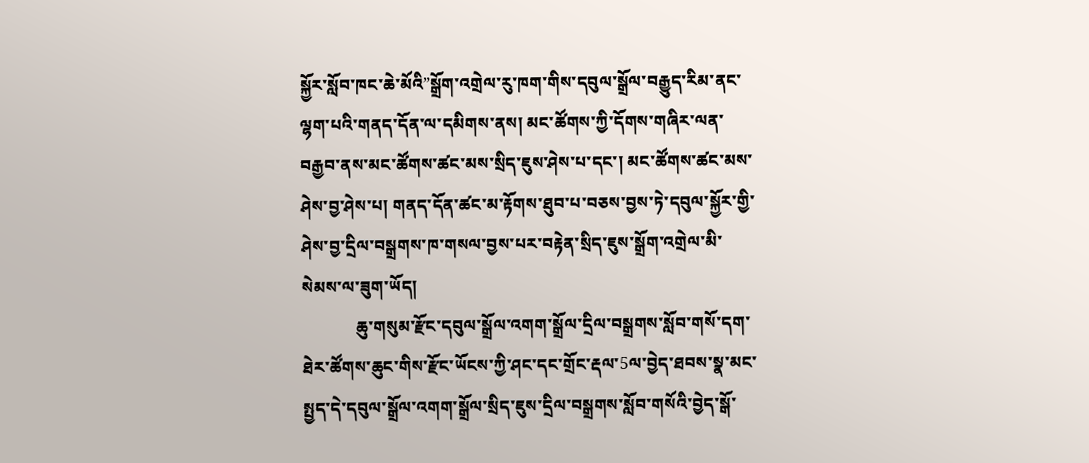སྐྱོར་སློབ་ཁང་ཆེ་མོའི”སྒྲོག་འགྲེལ་རུ་ཁག་གིས་དབུལ་སྒྲོལ་བརྒྱུད་རིམ་ནང་ལྷག་པའི་གནད་དོན་ལ་དམིགས་ནས། མང་ཚོགས་ཀྱི་དོགས་གཞིར་ལན་བརྒྱབ་ནས་མང་ཚོགས་ཚང་མས་སྲིད་ཇུས་ཤེས་པ་དང་། མང་ཚོགས་ཚང་མས་ཤེས་བྱ་ཤེས་པ། གནད་དོན་ཚང་མ་རྟོགས་ཐུབ་པ་བཅས་བྱས་ཏེ་དབུལ་སྐྱོར་གྱི་ཤེས་བྱ་དྲིལ་བསྒྲགས་ཁ་གསལ་བྱས་པར་བརྟེན་སྲིད་ཇུས་སྒྲོག་འགྲེལ་མི་སེམས་ལ་ཟུག་ཡོད།
             ཆུ་གསུམ་རྫོང་དབུལ་སྒྲོལ་འགག་སྒྲོལ་དྲིལ་བསྒྲགས་སློབ་གསོ་དག་ཐེར་ཚོགས་ཆུང་གིས་རྫོང་ཡོངས་ཀྱི་ཤང་དང་གྲོང་རྡལ་5ལ་བྱེད་ཐབས་སྣ་མང་སྤྱད་དེ་དབུལ་སྒྲོལ་འགག་སྒྲོལ་སྲིད་ཇུས་དྲིལ་བསྒྲགས་སློབ་གསོའི་བྱེད་སྒོ་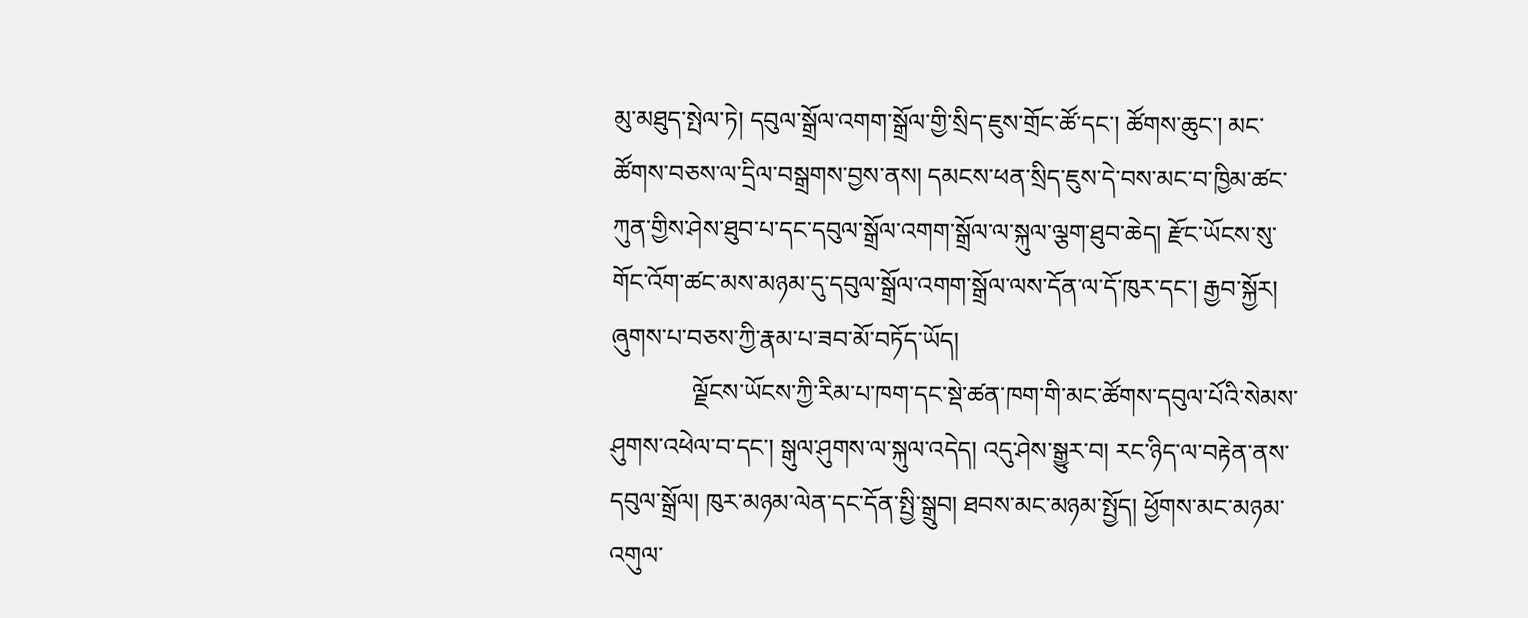མུ་མཐུད་སྤེལ་ཏེ། དབུལ་སྒྲོལ་འགག་སྒྲོལ་གྱི་སྲིད་ཇུས་གྲོང་ཚོ་དང་། ཚོགས་ཆུང་། མང་ཚོགས་བཅས་ལ་དྲིལ་བསྒྲགས་བྱས་ནས། དམངས་ཕན་སྲིད་ཇུས་དེ་བས་མང་བ་ཁྱིམ་ཚང་ཀུན་གྱིས་ཤེས་ཐུབ་པ་དང་དབུལ་སྒྲོལ་འགག་སྒྲོལ་ལ་སྐུལ་ལྕག་ཐུབ་ཆེད། རྫོང་ཡོངས་སུ་གོང་འོག་ཚང་མས་མཉམ་དུ་དབུལ་སྒྲོལ་འགག་སྒྲོལ་ལས་དོན་ལ་དོ་ཁུར་དང་། རྒྱབ་སྐྱོར། ཞུགས་པ་བཅས་ཀྱི་རྣམ་པ་ཟབ་མོ་བཏོད་ཡོད།
             ལྗོངས་ཡོངས་ཀྱི་རིམ་པ་ཁག་དང་སྡེ་ཚན་ཁག་གི་མང་ཚོགས་དབུལ་པོའི་སེམས་ཤུགས་འཕེལ་བ་དང་། སྒུལ་ཤུགས་ལ་སྐུལ་འདེད། འདུ་ཤེས་སྒྱུར་བ། རང་ཉིད་ལ་བརྟེན་ནས་དབུལ་སྒྲོལ། ཁུར་མཉམ་ལེན་དང་དོན་སྤྱི་སྒྲུབ། ཐབས་མང་མཉམ་སྤྱོད། ཕྱོགས་མང་མཉམ་འགུལ་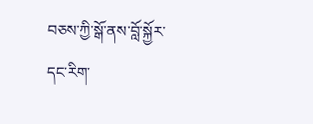བཅས་ཀྱི་སྒོ་ནས་བློ་སྐྱོར་དང་རིག་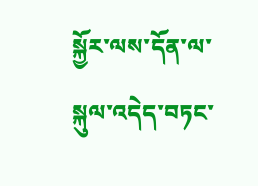སྐྱོར་ལས་དོན་ལ་སྐུལ་འདེད་བཏང་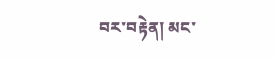བར་བརྟེན། མང་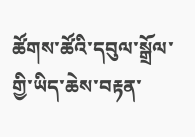ཚོགས་ཚོའི་དབུལ་སྒྲོལ་གྱི་ཡིད་ཆེས་བརྟན་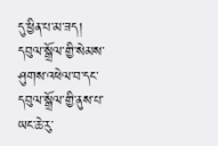དུ་ཕྱིན་པ་མ་ཟད། དབུལ་སྒྲོལ་གྱི་སེམས་ཤུགས་འཕེལ་བ་དང་དབུལ་སྒྲོལ་གྱི་ནུས་པ་ཡང་ཆེ་རུ་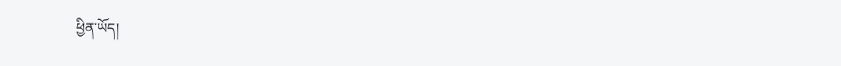ཕྱིན་ཡོད།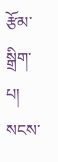རྩོམ་སྒྲིག་པ། སངས་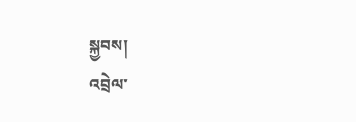སྐྱབས།
འབྲེལ་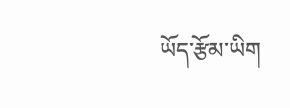ཡོད་རྩོམ་ཡིག